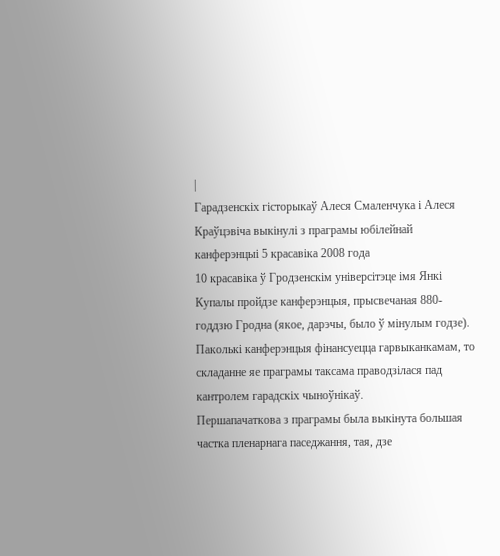|
Гарадзенскіх гісторыкаў Алеся Смаленчука і Алеся Краўцэвіча выкінулі з праграмы юбілейнай канферэнцыі 5 красавіка 2008 года
10 красавіка ў Гродзенскім універсітэце імя Янкі Купалы пройдзе канферэнцыя, прысвечаная 880-годдзю Гродна (якое, дарэчы, было ў мінулым годзе). Паколькі канферэнцыя фінансуецца гарвыканкамам, то складанне яе праграмы таксама праводзілася пад кантролем гарадскіх чыноўнікаў.
Першапачаткова з праграмы была выкінута большая частка пленарнага паседжання, тая, дзе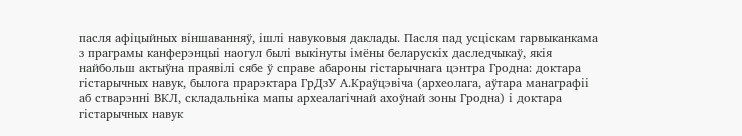пасля афіцыйных віншаванняў, ішлі навуковыя даклады. Пасля пад усціскам гарвыканкама з праграмы канферэнцыі наогул былі выкінуты імёны беларускіх даследчыкаў, якія найбольш актыўна праявілі сябе ў справе абароны гістарычнага цэнтра Гродна: доктара гістарычных навук, былога прарэктара ГрДзУ А.Краўцэвіча (археолага, аўтара манаграфіі аб стварэнні ВКЛ, складальніка мапы археалагічнай ахоўнай зоны Гродна) і доктара гістарычных навук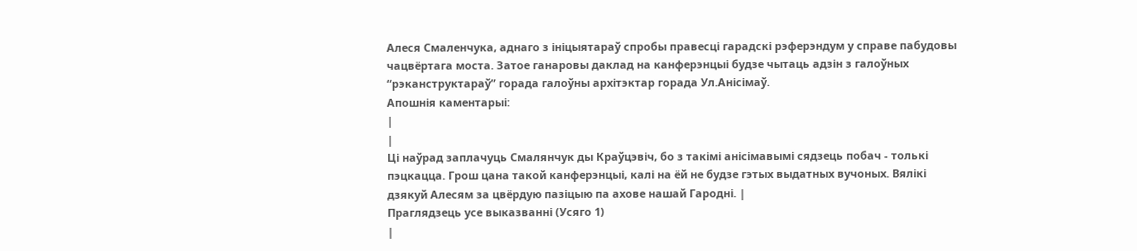Алеся Смаленчука, аднаго з ініцыятараў спробы правесці гарадскі рэферэндум у справе пабудовы чацвёртага моста. Затое ганаровы даклад на канферэнцыі будзе чытаць адзін з галоўных “рэканструктараў” горада галоўны архітэктар горада Ул.Анісімаў.
Апошнія каментарыі:
|
|
Ці наўрад заплачуць Смалянчук ды Краўцэвіч, бо з такімі анісімавымі сядзець побач - толькі пэцкацца. Грош цана такой канферэнцыі, калі на ёй не будзе гэтых выдатных вучоных. Вялікі дзякуй Алесям за цвёрдую пазіцыю па ахове нашай Гародні. |
Праглядзець усе выказванні (Усяго 1)
|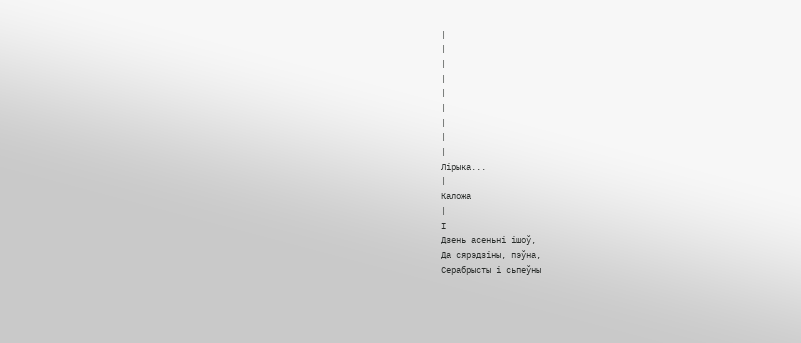|
|
|
|
|
|
|
|
|
Лірыка...
|
Каложа
|
І
Дзень асеньні ішоў,
Да сярэдзіны, пэўна,
Серабрысты і сьпеўны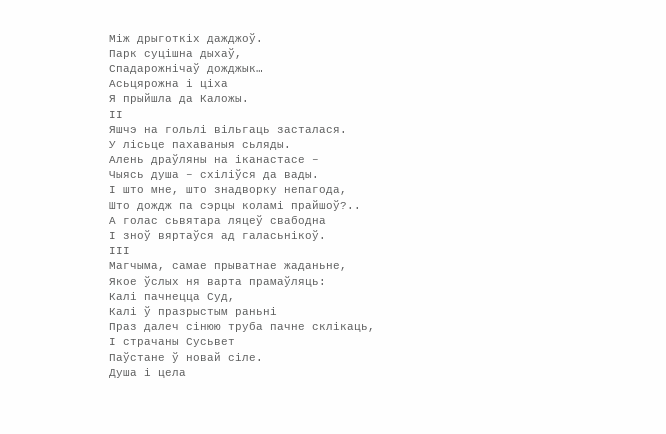Між дрыготкіх дажджоў.
Парк суцішна дыхаў,
Спадарожнічаў дожджык…
Асьцярожна і ціха
Я прыйшла да Каложы.
ІІ
Яшчэ на гольлі вільгаць засталася.
У лісьце пахаваныя сьляды.
Алень драўляны на іканастасе –
Чыясь душа – схіліўся да вады.
І што мне, што знадворку непагода,
Што дождж па сэрцы коламі прайшоў?..
А голас сьвятара ляцеў свабодна
І зноў вяртаўся ад галасьнікоў.
ІІІ
Магчыма, самае прыватнае жаданьне,
Якое ўслых ня варта прамаўляць:
Калі пачнецца Суд,
Калі ў празрыстым раньні
Праз далеч сінюю труба пачне склікаць,
І страчаны Сусьвет
Паўстане ў новай сіле.
Душа і цела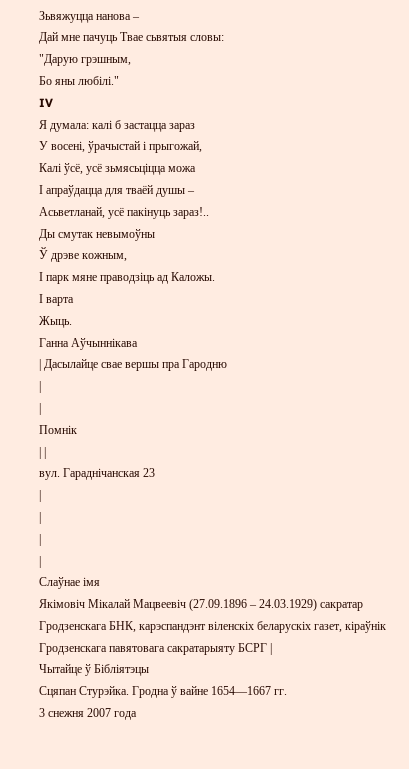Зьвяжуцца нанова –
Дай мне пачуць Твае сьвятыя словы:
"Дарую грэшным,
Бо яны любілі."
IV
Я думала: калі б застацца зараз
У восені, ўрачыстай і прыгожай,
Калі ўсё, усё зьмясьціцца можа
І апраўдацца для тваёй душы –
Асьветланай, усё пакінуць зараз!..
Ды смутак невымоўны
Ў дрэве кожным,
І парк мяне праводзіць ад Каложы.
І варта
Жыць.
Ганна Аўчыннікава
| Дасылайце свае вершы пра Гародню
|
|
Помнік
| |
вул. Гараднічанская 23
|
|
|
|
Слаўнае імя
Якімовіч Мікалай Мацвеевіч (27.09.1896 – 24.03.1929) сакратар Гродзенскага БНК, карэспандэнт віленскіх беларускіх газет, кіраўнік Гродзенскага павятовага сакратарыяту БСРГ |
Чытайце ў Бібліятэцы
Сцяпан Стурэйка. Гродна ў вайне 1654—1667 гг.
3 снежня 2007 года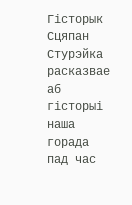Гісторык Сцяпан Стурэйка расказвае аб гісторыі наша горада пад час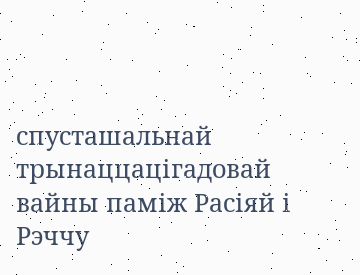спусташальнай трынаццацігадовай вайны паміж Расіяй і Рэччу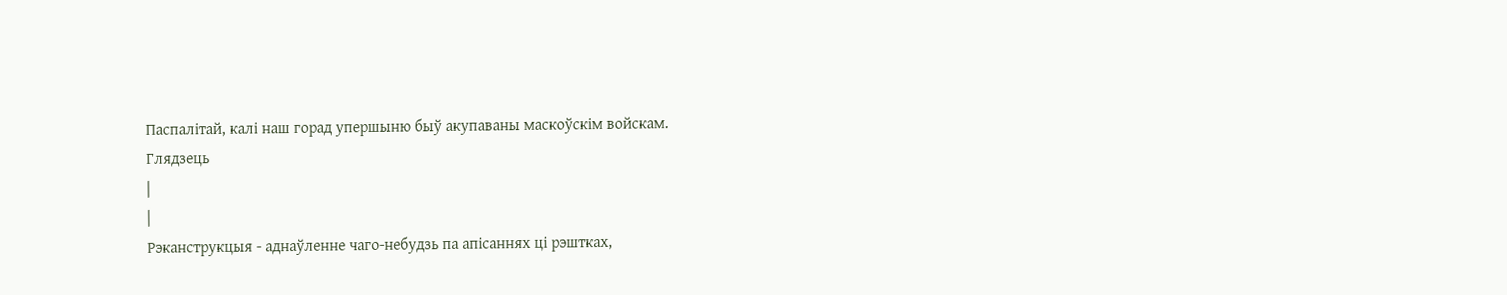Паспалітай, калі наш горад упершыню быў акупаваны маскоўскім войскам.
Глядзець
|
|
Рэканструкцыя - аднаўленне чаго-небудзь па апісаннях ці рэштках,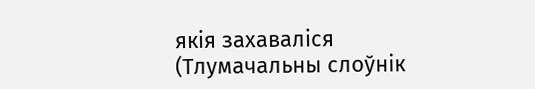якія захаваліся (Тлумачальны слоўнік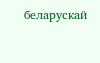беларускай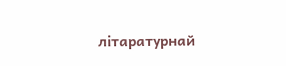літаратурнай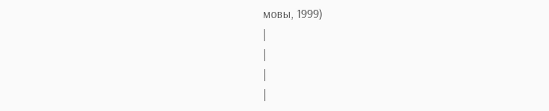мовы, 1999)
|
|
|
|